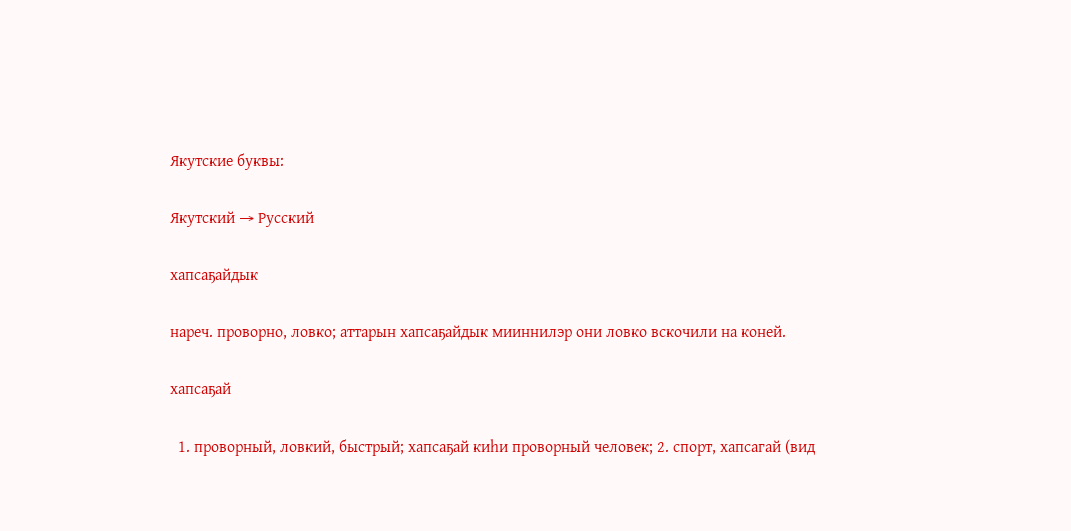Якутские буквы:

Якутский → Русский

хапсаҕайдык

нареч. проворно, ловко; аттарын хапсаҕайдык мииннилэр они ловко вскочили на коней.

хапсаҕай

  1. проворный, ловкий, быстрый; хапсаҕай киһи проворный человек; 2. спорт, хапсагай (вид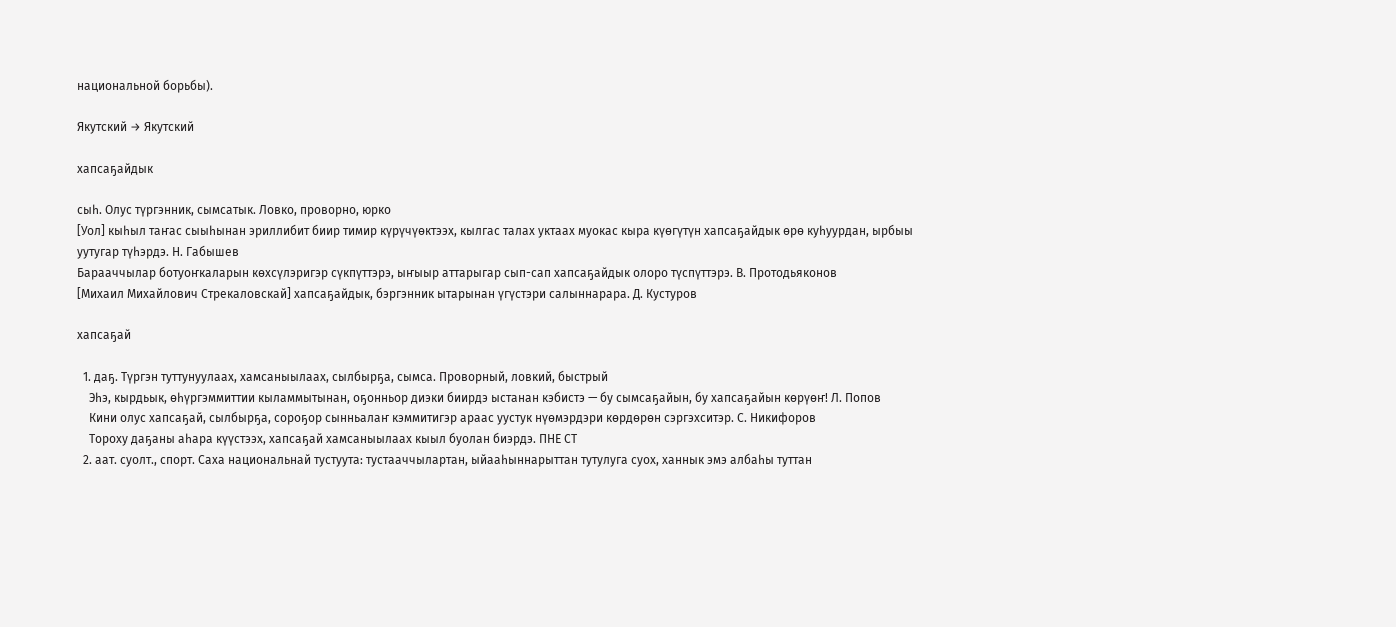национальной борьбы).

Якутский → Якутский

хапсаҕайдык

сыһ. Олус түргэнник, сымсатык. Ловко, проворно, юрко
[Уол] кыһыл таҥас сыыһынан эриллибит биир тимир күрүчүөктээх, кылгас талах уктаах муокас кыра күөгүтүн хапсаҕайдык өрө куһуурдан, ырбыы уутугар түһэрдэ. Н. Габышев
Барааччылар ботуоҥкаларын көхсүлэригэр сүкпүттэрэ, ыҥыыр аттарыгар сып-сап хапсаҕайдык олоро түспүттэрэ. В. Протодьяконов
[Михаил Михайлович Стрекаловскай] хапсаҕайдык, бэргэнник ытарынан үгүстэри салыннарара. Д. Кустуров

хапсаҕай

  1. даҕ. Түргэн туттунуулаах, хамсаныылаах, сылбырҕа, сымса. Проворный, ловкий, быстрый
    Эһэ, кырдьык, өһүргэммиттии кыламмытынан, оҕонньор диэки биирдэ ыстанан кэбистэ — бу сымсаҕайын, бу хапсаҕайын көрүөҥ! Л. Попов
    Кини олус хапсаҕай, сылбырҕа, сороҕор сынньалаҥ кэммитигэр араас уустук нүөмэрдэри көрдөрөн сэргэхситэр. С. Никифоров
    Тороху даҕаны аһара күүстээх, хапсаҕай хамсаныылаах кыыл буолан биэрдэ. ПНЕ СТ
  2. аат. суолт., спорт. Саха национальнай тустуута: тустааччылартан, ыйааһыннарыттан тутулуга суох, ханнык эмэ албаһы туттан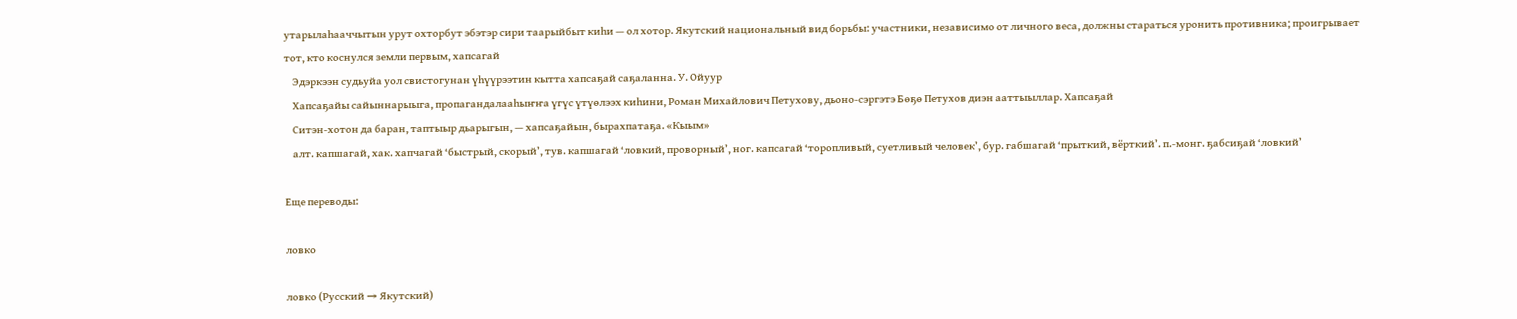утарылаһааччытын урут охторбут эбэтэр сири таарыйбыт киһи — ол хотор. Якутский национальный вид борьбы: участники, независимо от личного веса, должны стараться уронить противника; проигрывает тот, кто коснулся земли первым, хапсагай
    Эдэркээн судьуйа уол свистогунан үһүүрээтин кытта хапсаҕай саҕаланна. У. Ойуур
    Хапсаҕайы сайыннарыыга, пропагандалааһыҥҥа үгүс үтүөлээх киһини, Роман Михайлович Петухову, дьоно-сэргэтэ Бөҕө Петухов диэн ааттыыллар. Хапсаҕай
    Ситэн-хотон да баран, таптыыр дьарыгын, — хапсаҕайын, бырахпатаҕа. «Кыым»
    алт. капшагай, хак. хапчагай ‘быстрый, скорый’, тув. капшагай ‘ловкий, проворный’, ног. капсагай ‘торопливый, суетливый человек’, бур. габшагай ‘прыткий, вёрткий’. п.-монг. ҕабсиҕай ‘ловкий’

Еще переводы:

ловко

ловко (Русский → Якутский)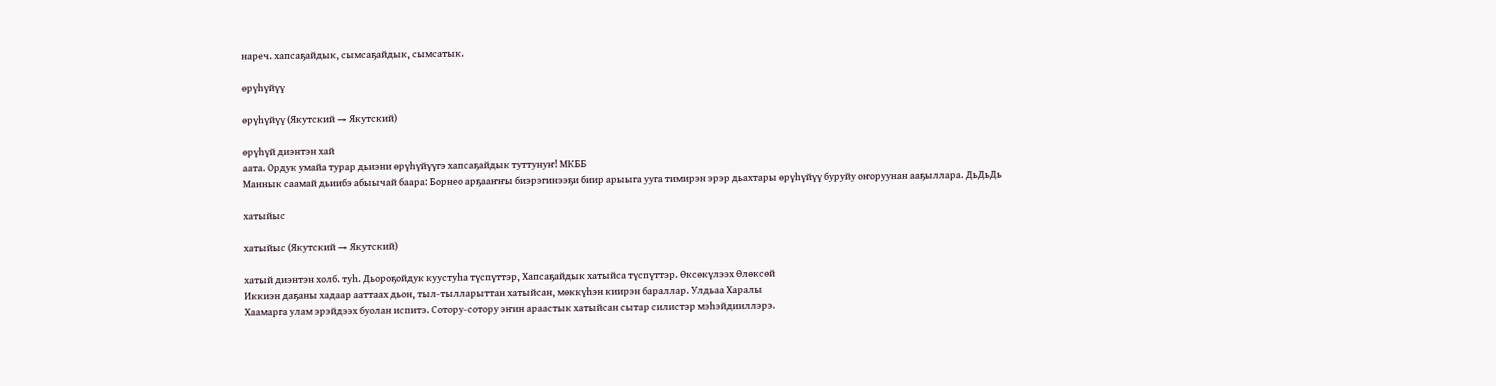нареч. хапсаҕайдык, сымсаҕайдык, сымсатык.

өрүһүйүү

өрүһүйүү (Якутский → Якутский)

өрүһүй диэнтэн хай
аата. Ордук умайа турар дьиэни өрүһүйүүгэ хапсаҕайдык туттунуҥ! МКББ
Маннык саамай дьиибэ абыычай баара: Борнео арҕааҥҥы биэрэгинээҕи биир арыыга ууга тимирэн эрэр дьахтары өрүһүйүү буруйу оҥоруунан ааҕыллара. ДьДьДь

хатыйыс

хатыйыс (Якутский → Якутский)

хатый диэнтэн холб. туһ. Дьороҕойдук куустуһа түспүттэр, Хапсаҕайдык хатыйса түспүттэр. Өксөкүлээх Өлөксөй
Иккиэн даҕаны хадаар ааттаах дьон, тыл-тылларыттан хатыйсан, мөккүһэн киирэн бараллар. Улдьаа Харалы
Хаамарга улам эрэйдээх буолан испитэ. Сотору-сотору эҥин араастык хатыйсан сытар силистэр мэһэйдииллэрэ.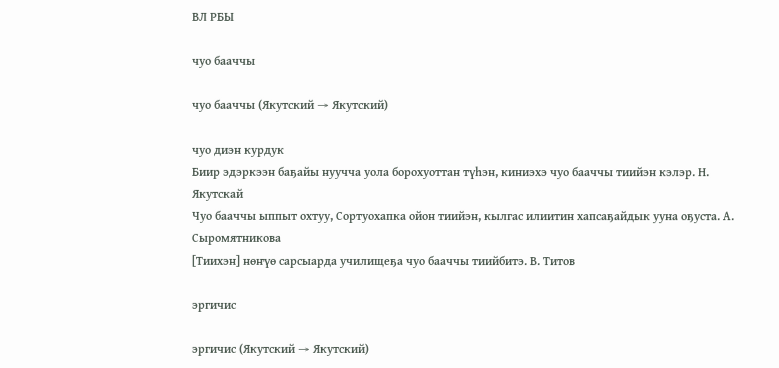ВЛ РБЫ

чуо бааччы

чуо бааччы (Якутский → Якутский)

чуо диэн курдук
Биир эдэркээн баҕайы нуучча уола борохуоттан түһэн, киниэхэ чуо бааччы тиийэн кэлэр. Н. Якутскай
Чуо бааччы ыппыт охтуу, Сортуохапка ойон тиийэн, кылгас илиитин хапсаҕайдык ууна оҕуста. А. Сыромятникова
[Тиихэн] нөҥүө сарсыарда училищеҕа чуо бааччы тиийбитэ. В. Титов

эргичис

эргичис (Якутский → Якутский)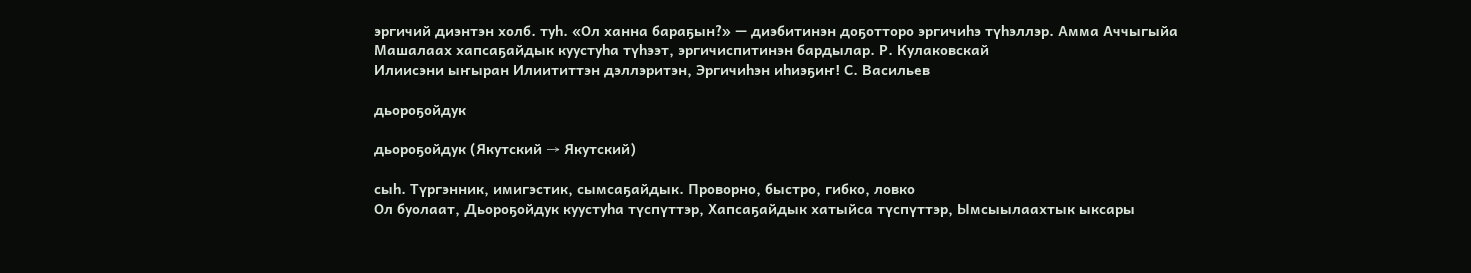эргичий диэнтэн холб. туһ. «Ол ханна бараҕын?» — диэбитинэн доҕотторо эргичиһэ түһэллэр. Амма Аччыгыйа
Машалаах хапсаҕайдык куустуһа түһээт, эргичиспитинэн бардылар. Р. Кулаковскай
Илиисэни ыҥыран Илиититтэн дэллэритэн, Эргичиһэн иһиэҕиҥ! С. Васильев

дьороҕойдук

дьороҕойдук (Якутский → Якутский)

сыһ. Түргэнник, имигэстик, сымсаҕайдык. Проворно, быстро, гибко, ловко
Ол буолаат, Дьороҕойдук куустуһа түспүттэр, Хапсаҕайдык хатыйса түспүттэр, Ымсыылаахтык ыксары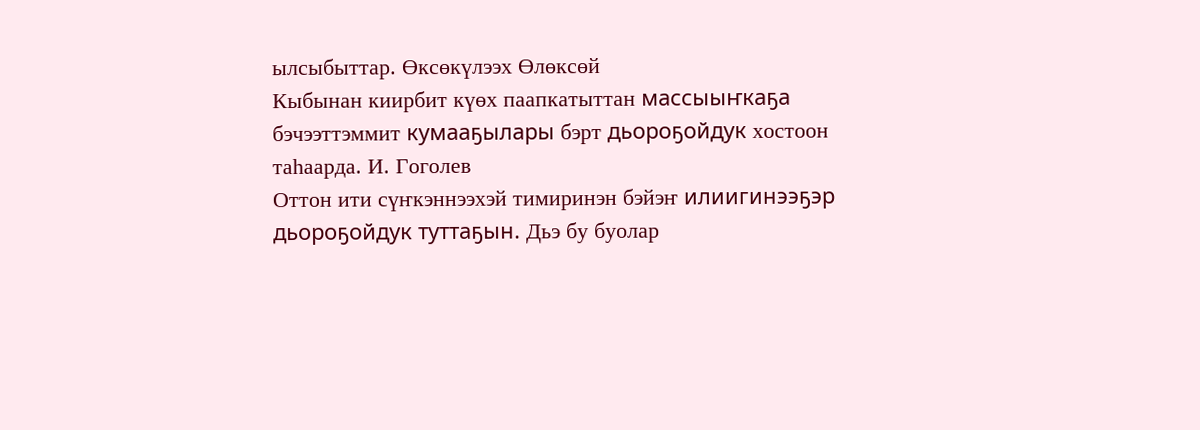ылсыбыттар. Өксөкүлээх Өлөксөй
Кыбынан киирбит күөх паапкатыттан массыыҥкаҕа бэчээттэммит кумааҕылары бэрт дьороҕойдук хостоон таһаарда. И. Гоголев
Оттон ити сүҥкэннээхэй тимиринэн бэйэҥ илиигинээҕэр дьороҕойдук туттаҕын. Дьэ бу буолар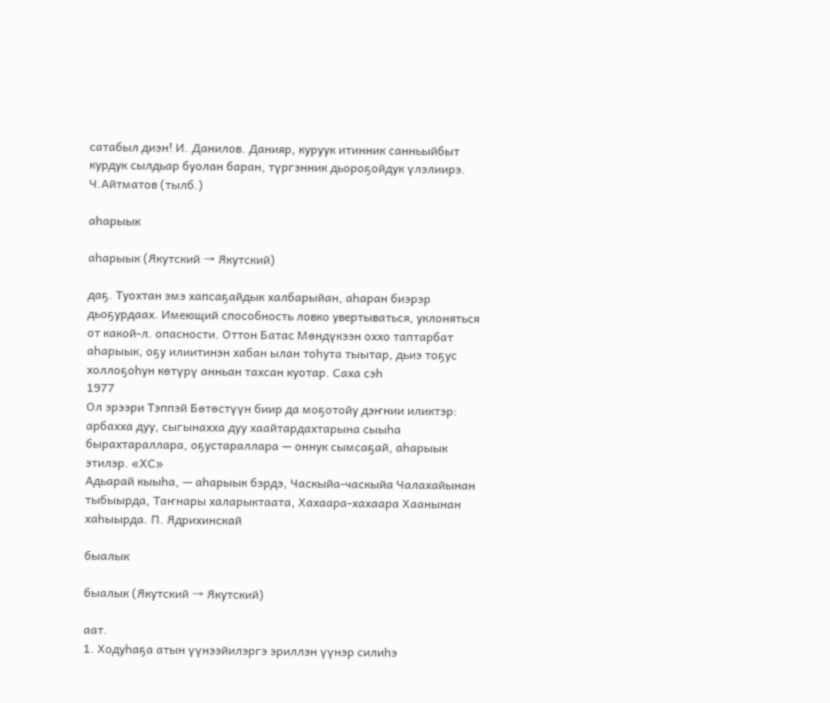сатабыл диэн! И. Данилов. Данияр, куруук итинник санньыйбыт курдук сылдьар буолан баран, түргэнник дьороҕойдук үлэлиирэ. Ч.Айтматов (тылб.)

аһарыык

аһарыык (Якутский → Якутский)

даҕ. Туохтан эмэ хапсаҕайдык халбарыйан, аһаран биэрэр дьоҕурдаах. Имеющий способность ловко увертываться, уклоняться от какой-л. опасности. Оттон Батас Мөндүкээн оххо таптарбат аһарыык, оҕу илиитинэн хабан ылан тоһута тыытар, дьиэ тоҕус холлоҕоһун көтүрү анньан тахсан куотар. Саха сэһ
1977
Ол эрээри Тэппэй Бөтөстүүн биир да моҕотойу дэҥнии иликтэр: арбахха дуу, сыгынахха дуу хаайтардахтарына сыыһа бырахтараллара, оҕустараллара — оннук сымсаҕай, аһарыык этилэр. «ХС»
Адьарай кыыһа, — аһарыык бэрдэ, Часкыйа-часкыйа Чалахайынан тыбыырда, Таҥнары халарыктаата, Хахаара-хахаара Хаанынан хаһыырда. П. Ядрихинскай

быалык

быалык (Якутский → Якутский)

аат.
1. Ходуһаҕа атын үүнээйилэргэ эриллэн үүнэр силиһэ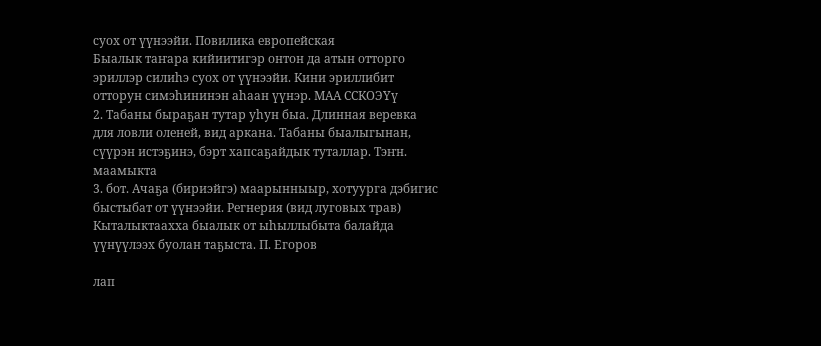суох от үүнээйи. Повилика европейская
Быалык таҥара кийиитигэр онтон да атын отторго эриллэр силиһэ суох от үүнээйи. Кини эриллибит отторун симэһининэн аһаан үүнэр. МАА ССКОЭҮү
2. Табаны быраҕан тутар уһун быа. Длинная веревка для ловли оленей, вид аркана. Табаны быалыгынан, сүүрэн истэҕинэ, бэрт хапсаҕайдык туталлар. Тэҥн. маамыкта
3. бот. Ачаҕа (бириэйгэ) маарынныыр, хотуурга дэбигис быстыбат от үүнээйи. Регнерия (вид луговых трав)
Кыталыктаахха быалык от ыһыллыбыта балайда үүнүүлээх буолан таҕыста. П. Егоров

лап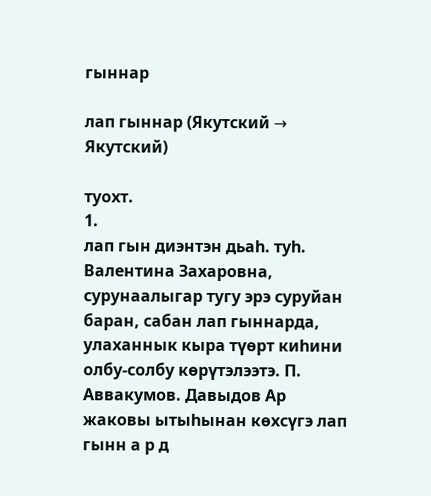гыннар

лап гыннар (Якутский → Якутский)

туохт.
1.
лап гын диэнтэн дьаһ. туһ. Валентина Захаровна, сурунаалыгар тугу эрэ суруйан баран, сабан лап гыннарда, улаханнык кыра түөрт киһини олбу-солбу көрүтэлээтэ. П. Аввакумов. Давыдов Ар жаковы ытыһынан көхсүгэ лап гынн а р д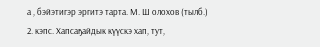а , бэйэтигэр эргитэ тарта. М. Ш олохов (тылб.)
2. кэпс. Хапсаҕайдык күүскэ хап, тут,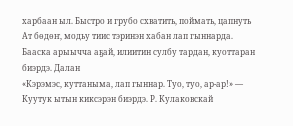харбаан ыл. Быстро и грубо схватить, поймать, цапнуть
Ат бөдөҥ, модьу тиис тэринэн хабан лап гыннарда. Бааска арыычча аҕай, илиитин сулбу тардан, куоттаран биэрдэ. Далан
«Кэрэмэс, куттаныма, лап гыннар. Туо, туо, ар-ар!» — Куутук ытын киксэрэн биэрдэ. Р. Кулаковскай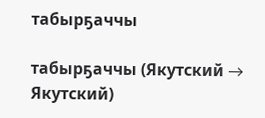табырҕаччы

табырҕаччы (Якутский → Якутский)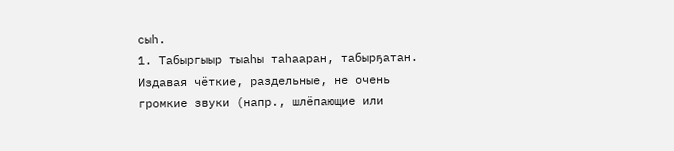сыһ.
1. Табыргыыр тыаһы таһааран, табырҕатан. Издавая чёткие, раздельные, не очень громкие звуки (напр., шлёпающие или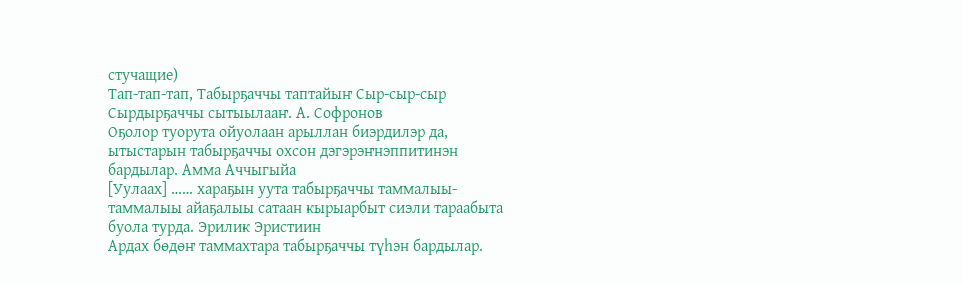стучащие)
Тап-тап-тап, Табырҕаччы таптайыҥ Сыр-сыр-сыр Сырдырҕаччы сытыылааҥ. А. Софронов
Оҕолор туорута ойуолаан арыллан биэрдилэр да, ытыстарын табырҕаччы охсон дэгэрэҥнэппитинэн бардылар. Амма Аччыгыйа
[Уулаах] …… хараҕын уута табырҕаччы таммалыы-таммалыы айаҕалыы сатаан кырыарбыт сиэли тараабыта буола турда. Эрилик Эристиин
Ардах бөдөҥ таммахтара табырҕаччы түһэн бардылар.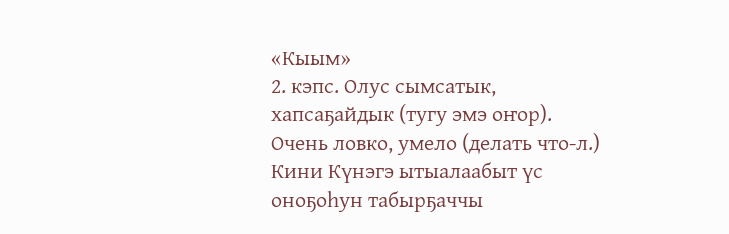«Кыым»
2. кэпс. Олус сымсатык, хапсаҕайдык (тугу эмэ оҥор). Очень ловко, умело (делать что-л.)
Кини Күнэгэ ытыалаабыт үс оноҕоһун табырҕаччы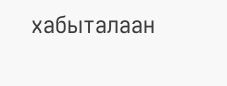хабыталаан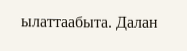ылаттаабыта. Далан